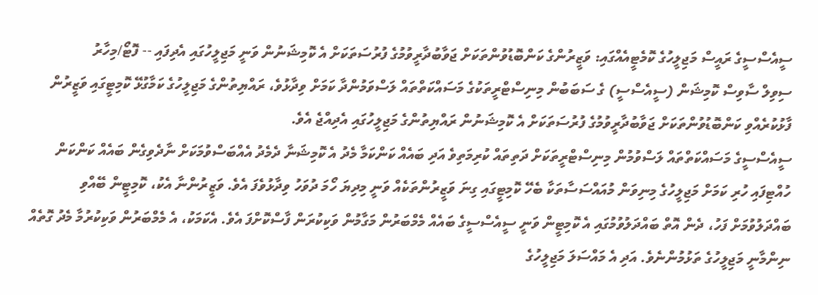ސީއެސްސީގެ ރައީސް މަޖިލީހުގެ ކޮމެޓީއެއްގައި: ވަޒީރުންގެ ކަންބޮޑުވުންތަކަށް ޖަވާބުދާރީވުމުގެ ފުރުސަތަކަށް އެ ކޮމިޝަނުން ވަނީ މަޖިލީހުގައި އެދިފައި -- ފޮޓޯ/މިހާރު
ސިވިލް ސާވިސް ކޮމިޝަން (ސީއެސްސީ) ގެ ސަބަބުން މިނިސްޓްރީތަކުގެ މަސައްކަތްތައް ލަސްވަމުންދާ ކަމަށް ވިދާޅުވެ، ރައްޔިތުންގެ މަޖިލީހުގެ ކަމާގުޅޭ ކޮމިޓީގައި ވަޒީރުން ފާޅުކުރެއްވި ކަންބޮޑުވުންތަކަށް ޖަވާބުދާރީވުމުގެ ފުރުސަތަކަށް އެ ކޮމިޝަނުން ރައްޔިތުންގެ މަޖިލީހުގައި އެދިއްޖެ އެވެ.
ސީއެސްސީގެ މަސައްކަތްތައް ލަސްވުމުން މިނިސްޓްރީތަކަށް ދަތިތައް ކުރިމަތިވެ އަދި ބައެއް ކަންކަމާ މެދު އެ ކޮމިޝަނާ ދެމެދު އެއްބަސްވުމަކަށް ނާދެވިގެން ބައެއް ކަންކަން ހުއްޓިފައި ހުރި ކަމަށް މަޖިލީހުގެ މިނިވަން މުއައްސަސާތަކާ ބެހޭ ކޮމިޓީގައި ގިނަ ވަޒީރުންތަކެއް ވަނީ މިދިޔަ ހޯމަ ދުވަހު ވިދާޅުވެފަ އެވެ. ވަޒީރުންނާ އެކު، ކޮމިޓީން ބޭއްވި ބައްދަލުވުމަށް ފަހު، ދެން އޮތް ބައްދަލުވުމުގައި އެ ކޮމިޓީން ވަނީ ސީއެސްސީގެ ބައެއް މެމްބަރުން މަގާމުން ވަކިކުރަން ފާސްކޮށްފަ އެވެ. އެކަމަކު، އެ މެމްބަރުން ވަކިކުރުމާ މެދު ގޮތެއް ނިންމާނީ މަޖިލީހުގެ ތަޅުމުންނެވެ. އަދި އެ މައްސަލަ މަޖިލީހުގެ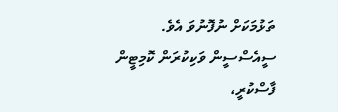ތަޅުމަކަށް ނުފޮނުވަ އެވެ.
ސީއެސްސީން ވަކިކުރަން ކޮމިޓީން ފާސްކުރީ،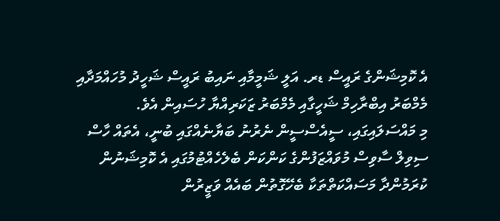އެ ކޮމިޝަންގެ ރައީސް ޑރ. އަލީ ޝަމީމާއި ނައިބު ރައީސް ޝަހީދު މުހައްމަދާއި މެމްބަރު އިބްރާހިމް ޝަހީގާއި މެމްބަރު ޒަކަރިއްޔާ ހުސައިން އެވެ.
މި މައްސަލައިގައި، ސީއެސްސީން ނެރުނު ބަޔާނެއްގައި ބުނީ، އެތައް ހާސް ސިވިލް ސާވިސް މުވައްޒަފުންގެ ކަންކަން ބެލެހެއްޓުމުގައި އެ ކޮމިޝަނުން ކުރަމުންދާ މަސައްކަތްތަކާ ބެހޭގޮތުން ބައެއް ވަޒީރުން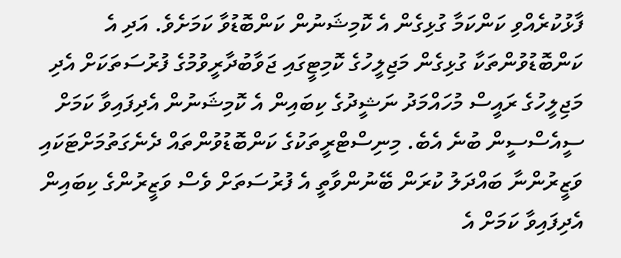ފާޅުކުރެއްވި ކަންކަމާ ގުޅިގެން އެ ކޮމިޝަނުން ކަންބޮޑުވާ ކަމަށެވެ. އަދި އެ ކަންބޮޑުވުންތަކާ ގުޅިގެން މަޖިލީހުގެ ކޮމިޓީގައި ޖަވާބުދާރީވުމުގެ ފުރުސަތަކަށް އެދި މަޖިލީހުގެ ރައީސް މުހައްމަދު ނަޝީދުގެ ކިބައިން އެ ކޮމިޝަނުން އެދިފައިވާ ކަމަށް ސީއެސްސީން ބުނެ އެބެ. މިނިސްޓްރީތަކުގެ ކަންބޮޑުވުންތައް ދެނެގަތުމަށްޓަކައި ވަޒީރުންނާ ބައްދަލު ކުރަން ބޭނުންވާތީ އެ ފުރުސަތަށް ވެސް ވަޒީރުންގެ ކިބައިން އެދިފައިވާ ކަމަށް އެ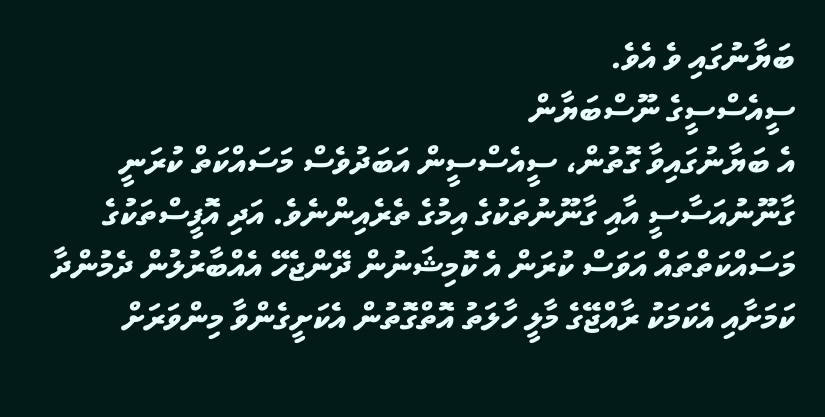ބަޔާނުގައި ވެ އެވެ.
ސީއެސްސީގެ ނޫސްބަޔާން
އެ ބަޔާނުގައިވާ ގޮތުން، ސީއެސްސީން އަބަދުވެސް މަސައްކަތް ކުރަނީ ގާނޫނުއަސާސީ އާއި ގާނޫނުތަކުގެ އިމުގެ ތެރެއިންނެވެ. އަދި އޮފީސްތަކުގެ މަސައްކަތްތައް އަވަސް ކުރަން އެ ކޮމިޝަނުން ދޭންޖެހޭ އެއްބާރުލުން ދެމުންދާ ކަމަށާއި އެކަމަކު ރާއްޖޭގެ މާލީ ހާލަތު އޮތްގޮތުން އެކަށީގެންވާ މިންވަރަށް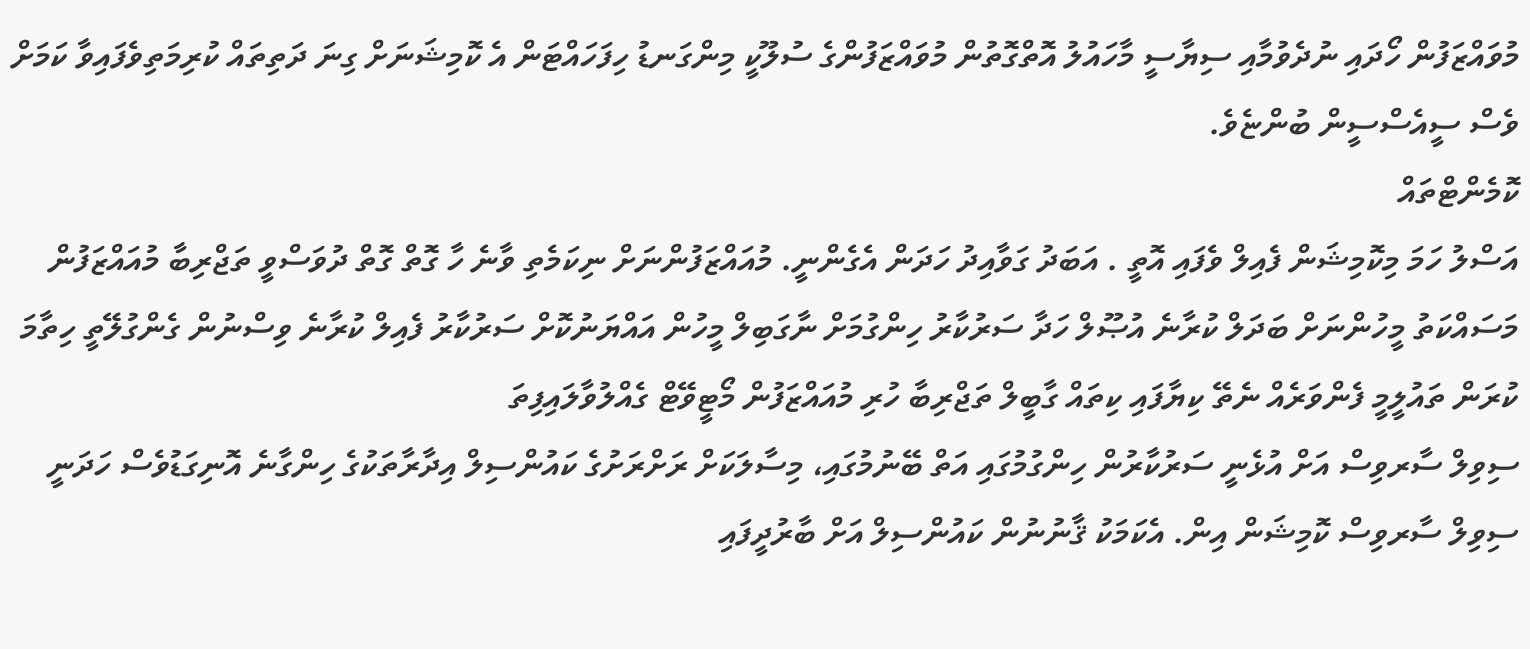މުވައްޒަފުން ހޯދައި ނުދެވުމާއި ސިޔާސީ މާހައުލު އޮތްގޮތުން މުވައްޒަފުންގެ ސުލޫކީ މިންގަނޑު ހިފަހައްޓަން އެ ކޮމިޝަނަށް ގިނަ ދަތިތައް ކުރިމަތިވެފައިވާ ކަމަށް ވެސް ސީއެސްސީން ބުންޏެވެ.
ކޮމެންޓްތައް
އަސްލު ހަމަ މިކޮމިޝަން ފެއިލް ވެފައި އޮތީ . އަބަދު ގަވާއިދު ހަދަން އެގެންނީ. މުއައްޒަފުންނަށް ނިކަމެތި ވާނެ ހާ ގޮތް ގޮތް ދުވަސްވީ ތަޖްރިބާ މުއައްޒަފުން މަސައްކަތު މީހުންނަށް ބަދަލް ކުރާނެ އުޞޫލް ހަދާ ސަރުކާރު ހިންގުމަށް ނާގަބިލް މީހުން އައްޔަނުކޮށް ސަރުކާރު ފެއިލް ކުރާނެ ވިސްނުން ގެންގުލޭތީ ހިތާމަ ކުރަން ތައުލީމީ ފެންވަރެއް ނެތޭ ކިޔާފައި ކިތައް ގާބީލް ތަޖްރިބާ ހުރި މުއައްޒަފުން މޯޓީވޭޓް ގެއްލުވާލައިފިތަ
ސިވިލް ސާރވިސް އަށް އުޅެނީ ސަރުކާރުން ހިންގުމުގައި އަތް ބޭނުމުގައި، މިސާލަކަށް ރަށްރަށުގެ ކައުންސިލް އިދާރާތަކުގެ ހިންގާނެ އޮނިގަޑުވެސް ހަދަނީ ސިވިލް ސާރވިސް ކޮމިޝަން އިން. އެކަމަކު ޤާނުނުން ކައުންސިލް އަށް ބާރުދީފައި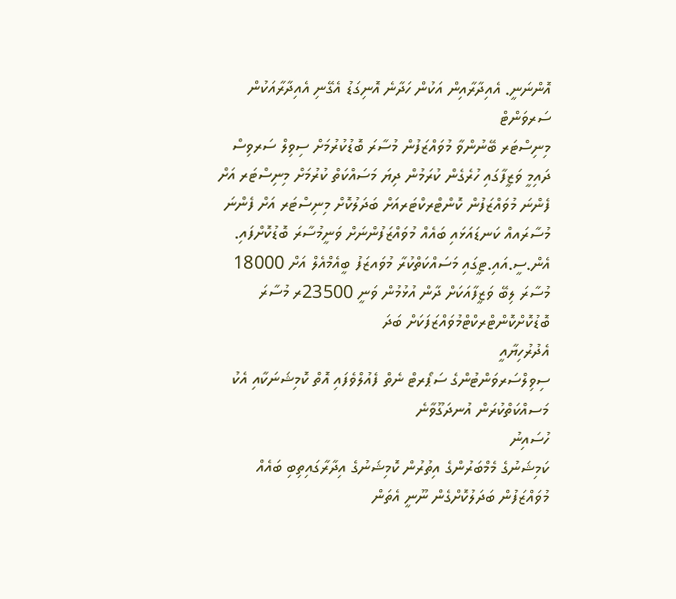އޮންނަނީ. އެއިދާރާއިން އަކުން ހަދާނެ އޮނިގަޑު އެގޭނި އެއިދާރާއަކުން
ސަރވަންޓް
މިނިސްޓަރ ބޭނުންވާ މުވައްޒަފުން މުސާރަ ބޮޑުކުރުމަށް ސިވިލް ސަރވިސް ދައިމީ ވަޒީފާގައި ހުރެގެން ކުރަމުން ދިޔަ މަސައްކަތް ކުރުމަށް މިނިސްޓަރ އަށް ފެންނަ މުވައްޒަފުން ކޮންޓްރކްޓަރއަށް ބަދަލުކޮށް މިނިސްޓަރ އަށް ފެންނަ މުސާރައއް ކަނޑައަޅައި ބައެއް މުވައްޒަފުންނަށް ވަނީމުސާރަ ބޮޑުކޮށްފައި. އެން.ސީ.އައި.ޓީގައި މަސައްކަތްކުރާ މުވައޒަފު ބީއެމްއެލް އަށް 18000 މުސާރަ ލިބޭ ވަޒީފާއަކަށް ދާން އުޅުމުން ވަނީ 23500ރ މުސާރަ ބޮޑުކޮށްކޮންޓްރކްޓްމުވައްޒަފަކަށް ބަދަ
އެދުރުހިޔާއީ
ސިވިލްސަރވަންޓުންގެ ސަޕޯރޓް ނެތް ފެއުލްވެފައި އޮތް ކޮމިޝަނަކާއި އެކު މަސއްކަތްކުރަން އުނދަގޫވާނެ
ހުސައިނު
ކަމިޝަނުގެ މެމްބަރުންގެ އިތުރުން ކޮމިޝަނުގެ އިދާރާގައިތިބި ބައެއް މުވައްޒަފުން ބަދަލުކޮށްގެން ނޫނީ އެތަން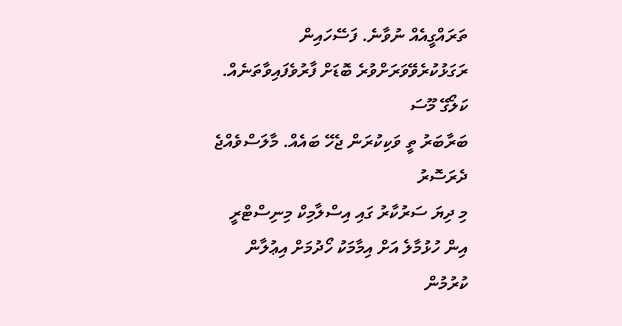ތަރައްގީއެއް ނުވާނެ. ފަސޭހައިން ރަގަޅުކުރެވޭވަރަށްވުރެ ބޮޑަށް ފާރުވެފައިވާތަނެއް.
ކަލޯގޭ މޫސަ
ބަރާބަރު ތީ ވަކިކުރަން ޖެހޭ ބައެއް. މާލަސްވެއްޖެ
ދެރަސޮރު
މި ދިޔަ ސަރުކާރު ގައި އިސްލާމިކް މިނިސްޓްރީ އިން ހުޅުމާލެ އަށް އިމާމަކު ހޯދުމަށް އިޢުލާން ކުރުމުން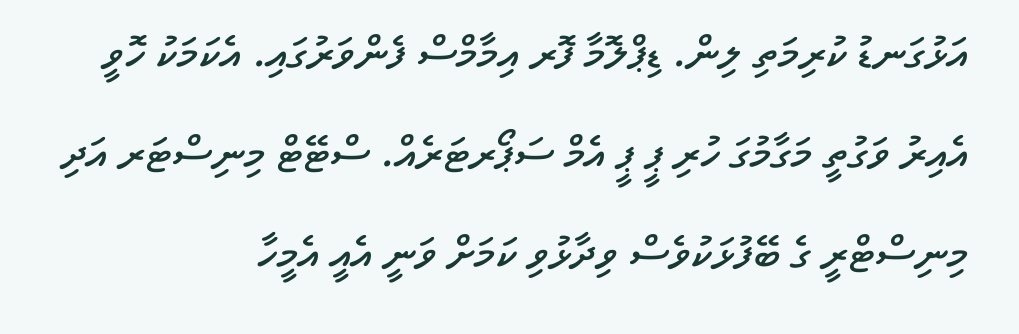އަޅުގަނޑު ކުރިމަތި ލިން. ޑިޕްލޮމާ ފޮރ އިމާމްސް ފެންވަރުގައި. އެކަމަކު ހޮވީ އެއިރު ވަގުތީ މަގާމުގަ ހުރި ޕީ ޕީ އެމް ސަޕޯރޓަރެއް. ސްޓޭޓް މިނިސްޓަރ އަދި މިނިސްޓްރީ ގެ ބޭފުޅަކުވެސް ވިދާޅުވި ކަމަށް ވަނީ އެއީ އެމީހާ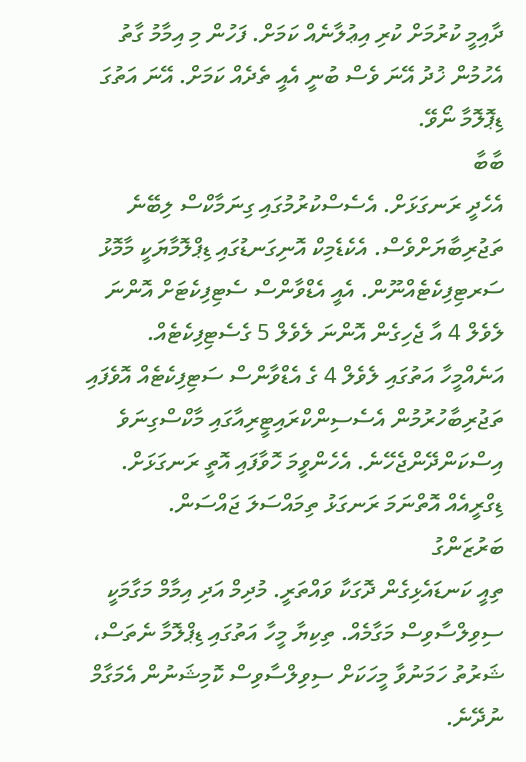ދާއިމީ ކުރުމަށް ކުރި އިޢުލާނެއް ކަމަށް. ފަހުން މި އިމާމު ގާތު އެހުމުން ޚުދު އޭނަ ވެސް ބުނީ އެއީ ތެދެއް ކަމަށް. އޭނަ އަތުގަ ޑިޕޮލޮމާ ނޯވޭ.
ބާބާ
އެހެދީ ރަނގަޅަށް. އެސެސްކުރުމުގައި ގިނަމާކްސް ލިބޭނެ ތަޖުރިބާޔަށްވެސް. އެކެޑެމިކް އޮނިގަނޑުގައި ޑިޕްލޮމާޔަކީ މާމޮޅު ސަރޓިފިކެޓެއްނޫން. އެއީ އެޑްވާންސް ސެޓިފިކެޓަށް އޮންނަ ލެވެލް 4 އާ ޖެހިގެން އޮންނަ ލެވެލް 5 ގެސެޓިފިކެޓެއް. އަނެއްމީހާ އަތުގައި ލެވެލް 4 ގެ އެޑްވާންސް ސަޓިފިކެޓެއް އޮވެފައި ތަޖުރިބާހުރުމުން އެސެސިންކްރައިޓީރިއާގައި މާކްސްގިނަވެ އިސްކަންދޭންޖެހޭނެ. އެހެންވީމަ ހޮވާފައި އޮތީ ރަނގަޅަށް. ޑިގްރީއެއް އޮތްނަމަ ރަނގަޅު ތިމައްސަލަ ޖައްސަން.
ބަރުޒަންގު
ތިއީ ކަނޑައެޅިގެން ދޮގަކާ ވައްތަރީ. މުދިމް އަދި އިމާމް މަގާމަކީ ސިވިލްސާވިސް މަގާމެއް. ތިކިޔާ މީހާ އަތުގައި ޑިޕްލޮމާ ނެތަސް، ޝަރުތު ހަމަނުވާ މީހަކަށް ސިވިލްސާވިސް ކޮމިޝަނުން އެމަގާމް ނުދޭނެ.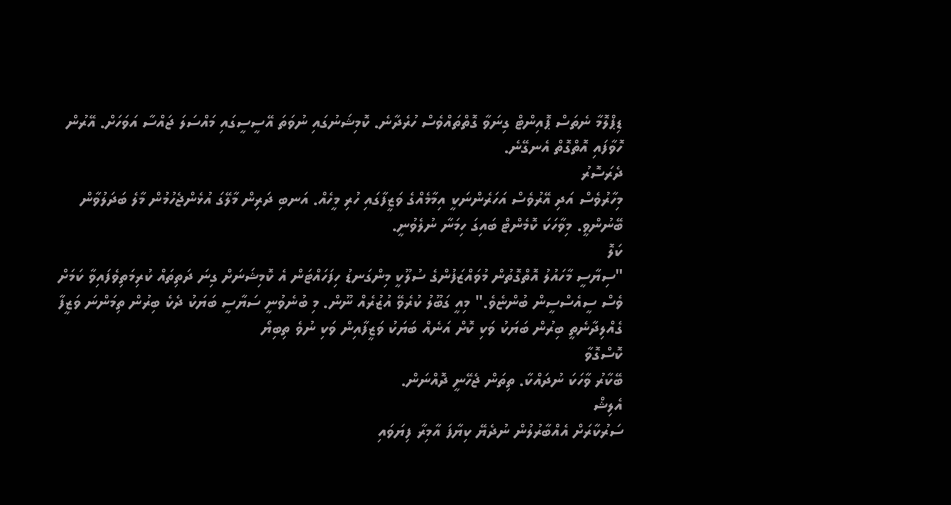ޑިޕްލޮމާ ނެތަސް ޕޮއިންޓް ގިނަވާ ގޮތްތައްވެސް ހުރެދާނެ. ކޮމިޝަނުގައި ނުވަތަ އޭސީސީގައި މައްސަލަ ޖައްސާ އަވަހަށް. އޭރުން ހޮވާފައި އޮތްގޮތް އެނގޭނެ.
ދެރަސޮރު
މިހާރުވެސް އަދި އޭރުވެސް އަހަރެންނަކީ އިމާމެއްގެ ވަޒީފާގައި ހުރި މީހެއް. އަނބި ދަރިން މާލޭގަ އުޅެންޖެހުމުން މާލެ ބަދަލުވާން ބޭނުންވީ. މިވާހަކަ ކޮމެންޓް ބައިގަ ހިމަނާ ނުލެވުނީ.
ކަލޮ
"ސިޔާސީ މާހައުލު އޮތްގޮތުން މުވައްޒަފުންގެ ސުލޫކީ މިންގަނޑު ހިފަހައްޓަން އެ ކޮމިޝަނަށް ގިނަ ދަތިތައް ކުރިމަތިވެފައިވާ ކަމަށް ވެސް ސީއެސްސީން ބުންޏެވެ." މިއީ ގަބޫލު ކުރެވޭ އުޒުރެއް ނޫން. މި ބުނެވުނީ ސަޔާސީ ބަޔަކު ދެކެ ބިރުން ތިމަންނަ ވަޒީފާ ގެއްލިދާނެތީ ބިރުން ބަޔަކު ވަކި ކޮށް އަނެއް ބަޔަކު ވަޒީފާއިން ވަކި ނުވެ ތިބިޔޯ
ކޮސްގޮވާ
ބޭކާރު ވާހަކަ ނުދައްކާ. ތިތަން ޖެހޭނީ ދޮއްނަން.
އެލިޝް
ސަރުކާރަށް އެއްބާރުލުން ނުދެޔޭ ކިޔާފަ އާމިރާ ފިޔަވައި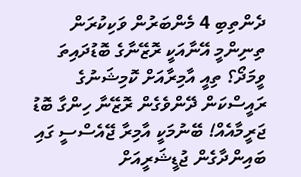ދެންތިބި 4 މެންބަރުން ވަކިކުރަން ތިނިންމީ އޭނާއަކީ ރޮޒޭނާގެ ބޮޑުދައިތަ ވީމަދޯ؟ ތިއީ އާމިރާއަށް ކޮމިޝަނުގެ ރައީސްކަން ދޭންވެގެން ރޮޒޭނާ ހިންގާ ބޮޑު ޖަރީމާއެއް! ބޭނުމަކީ އާމިރާ ޖޭއެސްސީ ގައި ބައިންދާގެން ޖުޑީޝަރީއަށް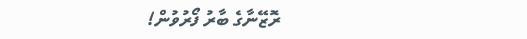ރޮޒޭނާގެ ބާރު ފޯރުވުން!